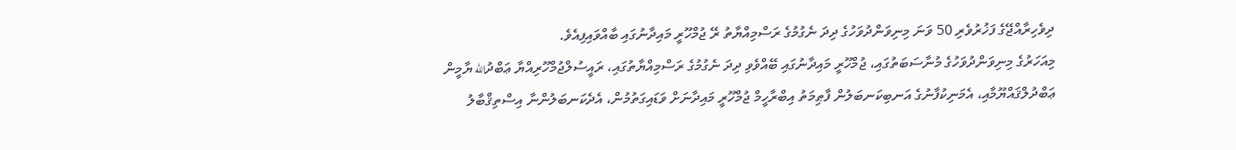ދިވެހިރާއްޖޭގެ ފަޚުރުވެރި 50 ވަނަ މިނިވަންދުވަހުގެ ދިދަ ނެގުމުގެ ރަސްމިއްޔާތު ރޭ ޖުމްހޫރީ މައިދާނުގައި ބާއްވައިފިއެވެ.
މިއަހަރުގެ މިނިވަންދުވަހުގެ މުނާސަބަތުގައި، ޖުމްހޫރީ މައިދާނުގައި ބޭއްވެވި ދިދަ ނެގުމުގެ ރަސްމިއްޔާތުގައި، ރައީސުލްޖުމްހޫރިއްޔާ ޢަބްދުالله ޔާމީން ޢަބްދުލްޤައްޔޫމާއި، އެމަނިކުފާނުގެ އަނބިކަނބަލުން ފާޠިމަތު އިބްރާހީމް ޖުމްހޫރީ މައިދާނަށް ވަޑައިގަތުމުން، އެދެކަނބަލުންނާ އިސްތިޤްބާލު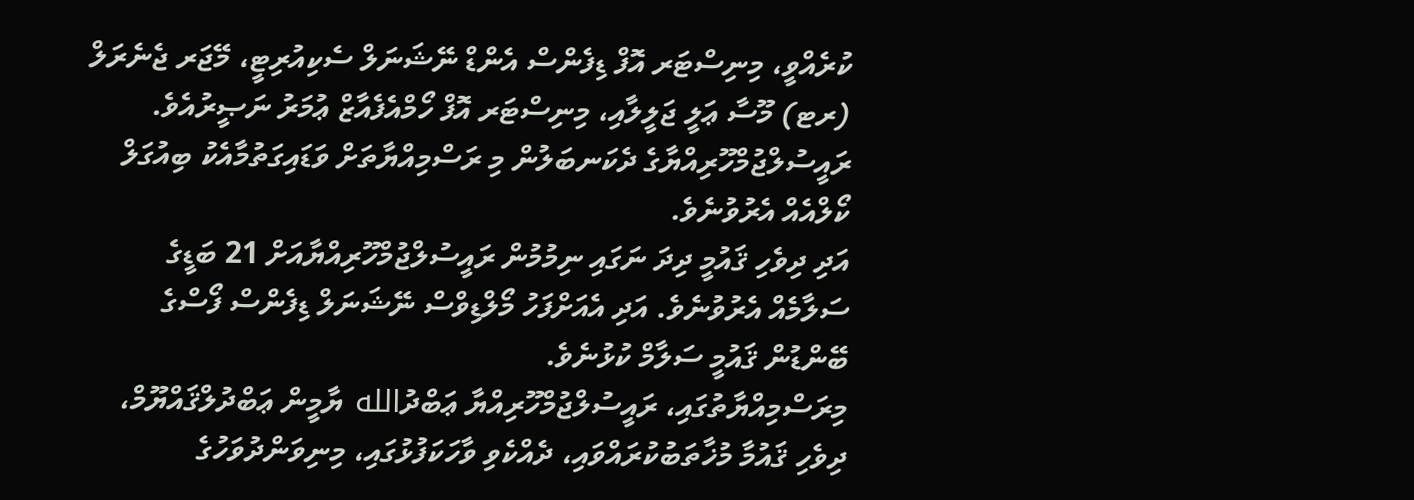ކުރެއްވީ، މިނިސްޓަރ އޮފް ޑިފެންސް އެންޑް ނޭޝަނަލް ސެކިއުރިޓީ، މޭޖަރ ޖެނެރަލް (ރޓ) މޫސާ ޢަލީ ޖަލީލާއި، މިނިސްޓަރ އޮފް ހޯމްއެފެއާޒް ޢުމަރު ނަޞީރުއެވެ. ރައީސުލްޖުމްހޫރިއްޔާގެ ދެކަނބަލުން މި ރަސްމިއްޔާތަށް ވަޑައިގަތުމާއެކު ބިއުގަލް ކޯލްއެއް އެރުވުނެވެ.
އަދި ދިވެހި ޤައުމީ ދިދަ ނަގައި ނިމުމުން ރައީސުލްޖުމްހޫރިއްޔާއަށް 21 ބަޑީގެ ސަލާމެއް އެރުވުނެވެ. އަދި އެއަށްފަހު މޯލްޑިވްސް ނޭޝަނަލް ޑިފެންސް ފޯސްގެ ބޭންޑުން ޤައުމީ ސަލާމް ކުޅުނެވެ.
މިރަސްމިއްޔާތުގައި، ރައީސުލްޖުމްހޫރިއްޔާ ޢަބްދުالله ޔާމީން ޢަބްދުލްޤައްޔޫމް، ދިވެހި ޤައުމާ މުޚާތަބުކުރައްވައި، ދެއްކެވި ވާހަކަފުޅުގައި، މިނިވަންދުވަހުގެ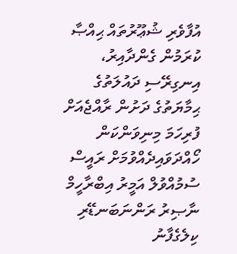އުފާވެރި ޝުޢޫރުތައް ޙިއްޞާ ކުރަމުން ގެންދާއިރު، އިނގިރޭސި ދައުލަތުގެ ޙިމާޔަތުގެ ދަށުން ރާއްޖެއަށް ފުރިހަމަ މިނިވަންކަން ހޯއްދަވައިދެއްވުމަށް ރައީސް ސުމުއްވުލް އަމީރު އިބްރާހީމް ނާޞިރު ރަންނަބަނޑޭރި ކިލެގެފާނު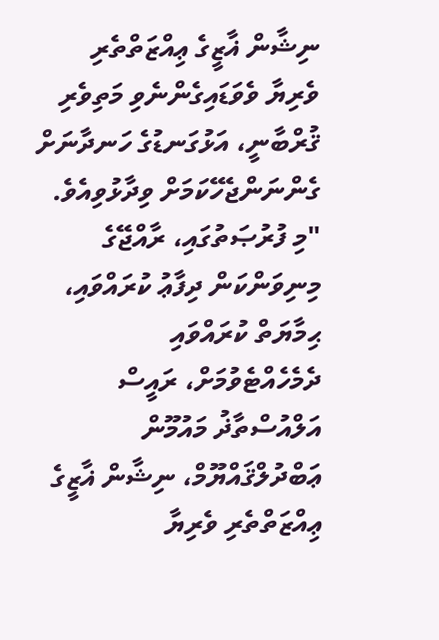ނިޝާން ޣާޒީގެ ޢިއްޒަތްތެރި ވެރިޔާ ވެވަޑައިގެންނެވި މަތިވެރި ޤުރްބާނީ، އަޅުގަނޑުގެ ހަނދާނަށް ގެންނަންޖެހޭކަމަށް ވިދާޅުވިއެވެ.
"މި ފުރުޞަތުގައި، ރާއްޖޭގެ މިނިވަންކަން ދިފާޢު ކުރައްވައި، ޙިމާޔަތް ކުރައްވައި ދެމެހެއްޓެވުމަށް، ރައީސް އަލްއުސްތާޛު މައުމޫން ޢަބްދުލްޤައްޔޫމް، ނިޝާން ޣާޒީގެ ޢިއްޒަތްތެރި ވެރިޔާ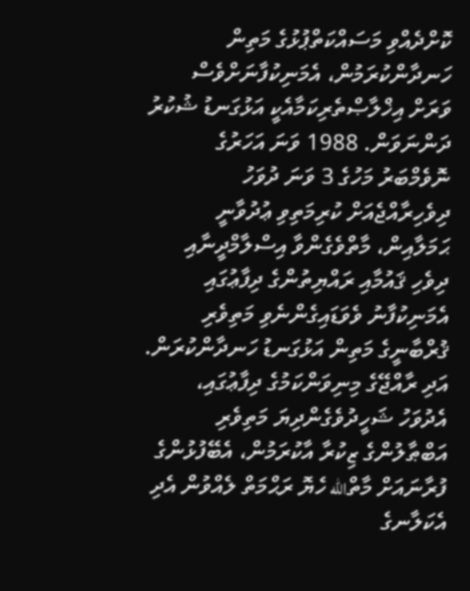ކޮށްދެއްވި މަސައްކަތްޕުޅުގެ މަތިން ހަނދާންކުރަމުން، އެމަނިކުފާނަށްވެސް ވަރަށް އިޚްލާޞްތެރިކަމާއެކީ އަޅުގަނޑު ޝުކުރު ދަންނަވަން. 1988 ވަނަ އަހަރުގެ ނޮވެމްބަރު މަހުގެ 3 ވަނަ ދުވަހު ދިވެހިރާއްޖެއަށް ކުރިމަތިވި ޢުދުވާނީ ޙަމަލާއިން، މާތްވެގެންވާ އިސްލާމްދީނާއި ދިވެހި ޤައުމާއި ރައްޔިތުންގެ ދިފާޢުގައި އެމަނިކުފާނު ވެވަޑައިގެންނެވި މަތިވެރި ޤުރްބާނީގެ މަތިން އަޅުގަނޑު ހަނދާންކުރަން. އަދި ރާއްޖޭގެ މިނިވަންކަމުގެ ދިފާޢުގައި، އެދުވަހު ޝަހީދުވެގެންދިޔަ މަތިވެރި އަބްޠާލުންގެ ޒިކުރާ އާކުރަމުން، އެބޭފުޅުންގެ ފުރާނައަށް މާތްالله ހެޔޮ ރަޙްމަތް ލެއްވުން އެދި އެކަލާނގެ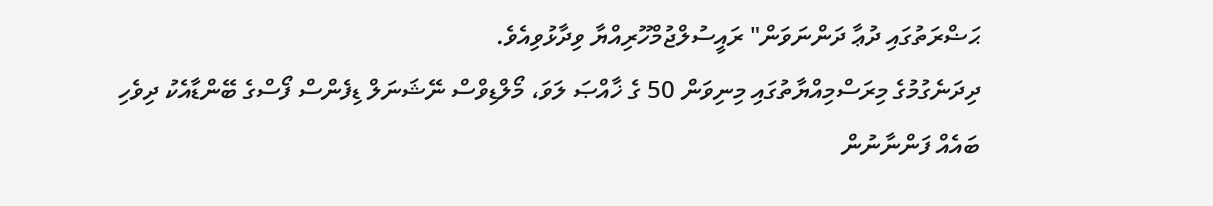ޙަޟްރަތުގައި ދުޢާ ދަންނަވަން" ރައީސުލްޖުމްހޫރިއްޔާ ވިދާޅުވިއެވެ.
ދިދަނެގުމުގެ މިރަސްމިއްޔާތުގައި މިނިވަން 50 ގެ ޚާއްޞަ ލަވަ، މޯލްޑިވްސް ނޭޝަނަލް ޑިފެންސް ފޯސްގެ ބޭންޑާއެކު ދިވެހި ބައެއް ފަންނާނުން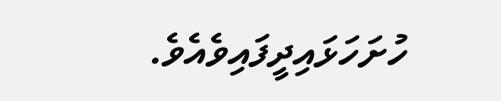ހުށަހަޅައިދީފައިވެއެވެ.